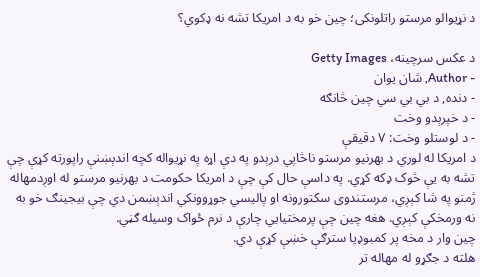د نړیوالو مرستو راتلونکی؛ چین خو به د امریکا تشه نه ډکوي؟

د عکس سرچینه، Getty Images
- Author, شان یوان
- دنده, د بي بي سي چین څانګه
- د خپرېدو وخت
- د لوستلو وخت: ۷ دقیقې
د امریکا له لوري د بهرنیو مرستو ناڅاپي درېدو په دې اړه په نړیواله کچه اندېښنې راپورته کړې چې تشه به یې څوک ډکه کړي. په داسې حال کې چې د امریکا حکومت د بهرنیو مرستو له اوږدمهاله ژمنو په شا کېږي، مرستندوی سکتورونه او پالیسي جوړوونکي اندېښمن دي چې بیجینګ خو به نه ورمخکې کېږي. هغه چین چې پرمختیايي چارې د نرم ځواک وسیله ګڼي.
چین وار د مخه پر کمبوډیا سترګې خښې کړې دي.
هلته د جګړو له مهاله تر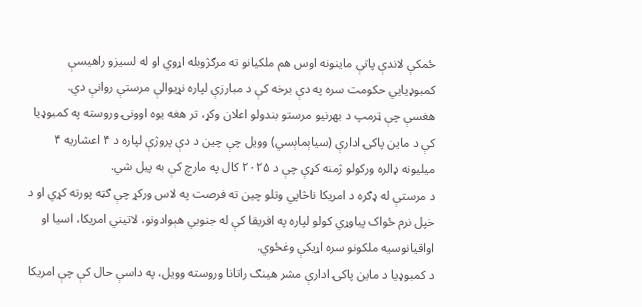ځمکې لاندې پاتې ماینونه اوس هم ملکیانو ته مرګژوبله اړوي او له لسیزو راهیسې کمبوډیايي حکومت سره په دې برخه کې د مبارزې لپاره نړیوالې مرستې روانې دي.
هغسې چې ټرمپ د بهرنیو مرستو بندولو اعلان وکړ، تر هغه یوه اوونۍ وروسته په کمبوډیا کې د ماین پاکۍ ادارې (سياېماېسي) وویل چې چین د دې پروژې لپاره د ۴ اعشاریه ۴ میلیونه ډالره ورکولو ژمنه کړې چې د ۲۰۲۵ کال په مارچ کې به پيل شي.
د مرستې له ډګره د امریکا ناڅاپي وتلو چین ته فرصت په لاس ورکړ چې ګټه پورته کړي او د خپل نرم ځواک پیاوړي کولو لپاره په افریقا کې له جنوبي هېوادونو، لاتيني امریکا، اسیا او اواقیانوسیه ملکونو سره اړیکې وغځوي.
د کمبوډیا د ماین پاکۍ ادارې مشر هینګ راتانا وروسته وویل، په داسې حال کې چې امریکا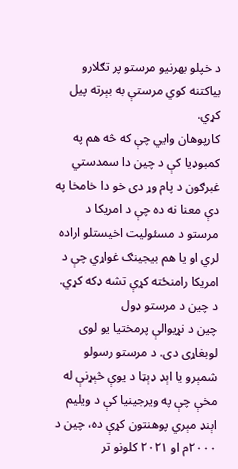د خپلو بهرنیو مرستو پر تګلارو بیاکتنه کوي مرستې به بېرته پیل کړي.
کارپوهان وایي چې که څه هم په کمبوډیا کې د چین دا سمدستي غبرګون د پام وړ دی خو دا خامخا په دې معنا نه ده چې د امریکا د مرستو د مسئولیت اخیستلو اراده لري او یا هم بیجینګ غواړي چې د امریکا رامنځته کړې تشه ډکه کړي.
د چین د مرستو ډول
چین د نړیوالې پرمختیا یو لوی لوبغاړی دی. د مرستو رسولو شمېرو یا اېډ ډېټا د یوې څېړنې له مخې چې په ویرجینیا کې د ویلیم اېنډ مېري پوهنتون کړې ده، چین د ۲۰۰۰م او ۲۰۲۱ کلونو تر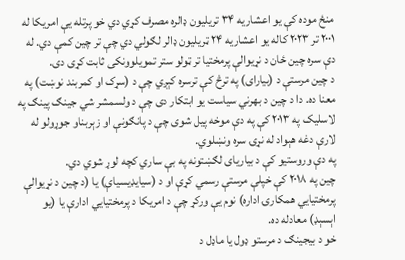منځ موده کې یو اعشاریه ۳۴ تریلیون ډالره مصرف کړي دي خو پرتله یې امریکا له ۲۰۰۱ تر ۲۰۲۳ کاله یو اعشاریه ۲۴ ټریلیون ډالر لګولي دي چې تر چین کمې دي. له دې سره چین ځان د نړیوالې پرمختیا تر ټولو ستر تمویلوونکی ثابت کړی دی.
د چین مرستې د (بيارای) په ترڅ کې ترسره کېږي چې د (سړک او کمربند نوښت) په معنا ده. دا د چین د بهرني سیاست یو ابتکار دی چې د ولسمشر شي جینګ پينګ په لاسلیک په ۲۰۱۳ کې په دې موخه پیل شوی چې د پانګونې او زېربناو جوړولو له لارې دغه هېواد له نړۍ سره ونښلوي.
په دې وروستیو کې د بياریای لګښتونه په بې ساري کچه لوړ شوي دي.
چین په ۲۰۱۸ کې خپلې مرستې رسمي کړې او د (سيایډيسياې) یا (د چین د نړیوالې پرمختیايي همکارۍ اداره) نوم یې ورکړ چې د امریکا د پرمختیايي ادارې یا (یو اېسېډ) معادله ده.
خو د بیجینګ د مرستو ډول یا ماډل د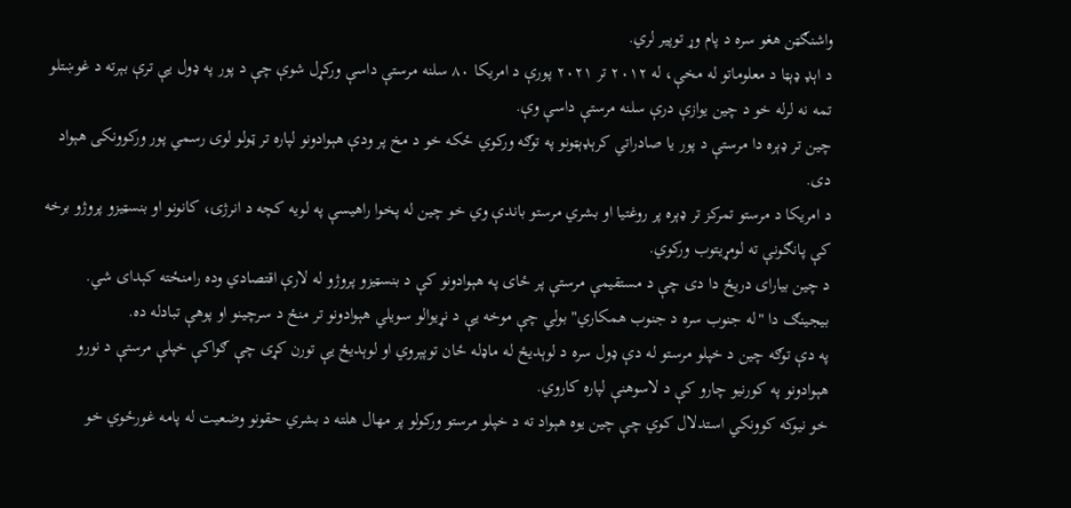واشنګټن هغو سره د پام وړ توپير لري.
د اېډ ډېټا د معلوماتو له مخې، له ۲۰۱۲ تر ۲۰۲۱ پورې د امریکا ۸۰ سلنه مرستې داسې ورکړل شوې چې د پور په ډول یې ترې بېرته د غوښتلو تمه نه لرله خو د چین یوازې درې سلنه مرستې داسې وې.
چین تر ډېره دا مرستې د پور یا صادراتي کرېډېټونو په توګه ورکوي ځکه خو د مخ پر ودې هېوادونو لپاره تر ټولو لوی رسمي پور ورکوونکی هېواد دی.
د امریکا د مرستو تمرکز تر ډېره پر روغتیا او بشري مرستو باندې وي خو چین له پخوا راهیسې په لویه کچه د انرژۍ، کانونو او بنسټيزو پروژو برخه کې پانګونې ته لومړیتوب ورکوي.
د چين بيارای دريځ دا دی چې د مستقیمې مرستې پر ځای په هېوادونو کې د بنسټيزو پروژو له لارې اقتصادي وده رامنځته کېدای شي.
بیجینګ دا "له جنوب سره د جنوب همکاري" بولي چې موخه یې د نړیوالو سویلي هېوادونو تر منځ د سرچینو او پوهې تبادله ده.
په دې توګه چین د خپلو مرستو له دې ډول سره د لوېدیځ له ماډله ځان توپېروي او لوېديځ یې تورن کړی چې ګواکې خپلې مرستې د نورو هېوادونو په کورنیو چارو کې د لاسوهنې لپاره کاروي.
خو نیوکه کوونکي استدلال کوي چې چین یوه هېواد ته د خپلو مرستو ورکولو پر مهال هلته د بشري حقونو وضعیت له پامه غورځوي خو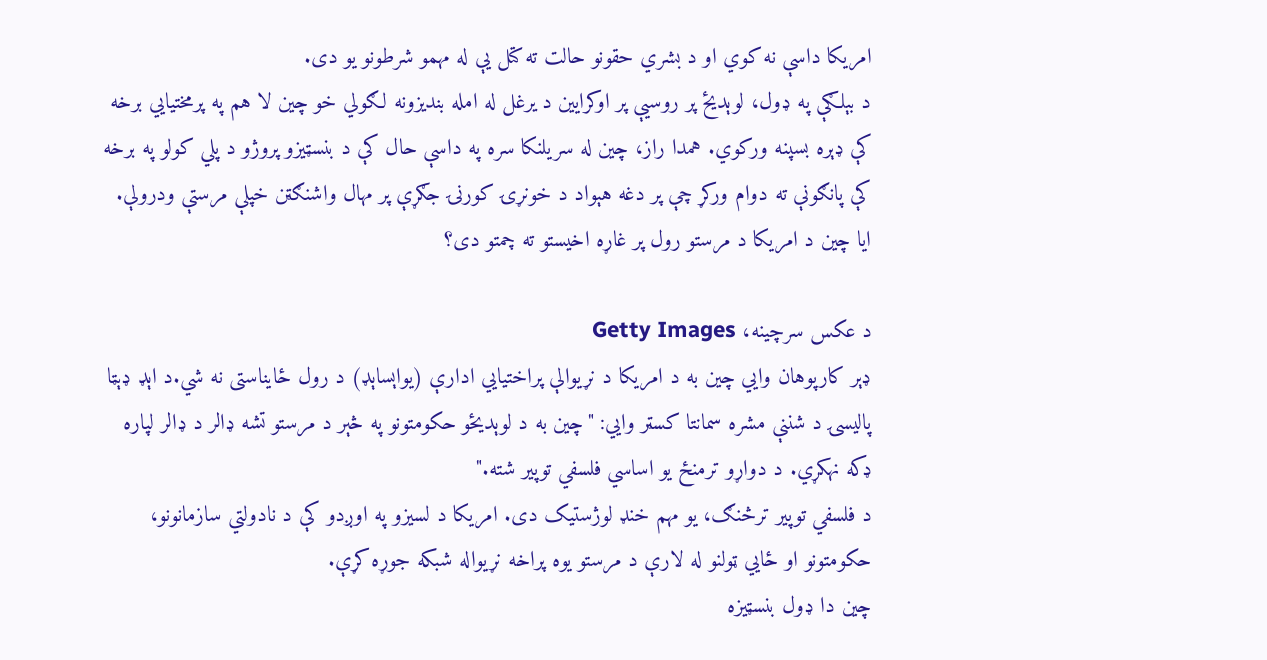امریکا داسې نه کوي او د بشري حقونو حالت ته کتل یې له مهمو شرطونو یو دی.
د بېلګې په ډول، لوېديځ پر روسیې پر اوکرايين د یرغل له امله بندیزونه لګولي خو چین لا هم په پرمختیايي برخه کې ډېره بسپنه ورکوي. همدا راز، چین له سريلنکا سره په داسې حال کې د بنسټيزو پروژو د پلي کولو په برخه کې پانګونې ته دوام ورکړ چې پر دغه هېواد د خونړۍ کورنۍ جګړې پر مهال واشنګټن خپلې مرستې ودرولې.
ایا چین د امریکا د مرستو رول پر غاړه اخیستو ته چمتو دی؟

د عکس سرچینه، Getty Images
ډېر کارپوهان وايي چین به د امریکا د نړیوالې پراختیايي ادارې (یواېساېډ) د رول ځایناستی نه شي.د اېډ ډېټا پالیسۍ د شننې مشره سمانتا کسټر وايي: "چین به د لوېدیځو حکومتونو په څېر د مرستو تشه ډالر د ډالر لپاره ډکه نهکړي. د دواړو ترمنځ یو اساسي فلسفي توپیر شته."
د فلسفي توپیر ترڅنګ، یو مهم خنډ لوژستیک دی. امریکا د لسیزو په اوږدو کې د نادولتي سازمانونو، حکومتونو او ځایي ټولنو له لارې د مرستو یوه پراخه نړیواله شبکه جوړه کړې.
چین دا ډول بنسټیزه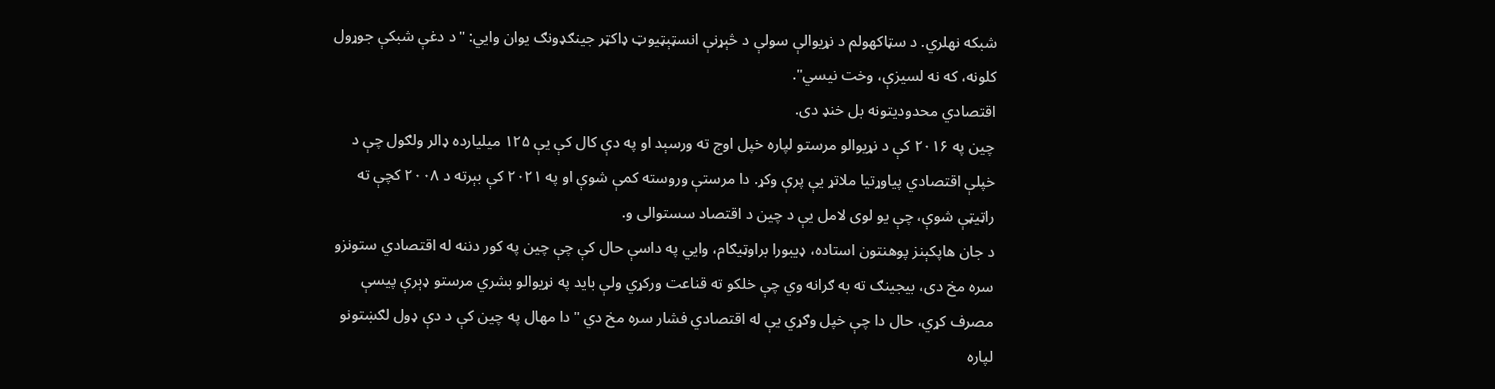شبکه نهلري. د سټاکهولم د نړیوالې سولې د څېړنې انسټېټیوټ ډاکټر جینګډونګ یوان وايي: "د دغې شبکې جوړول کلونه، که نه لسیزې، وخت نیسي".
اقتصادي محدودیتونه بل خنډ دی.
چین په ۲۰۱۶ کې د نړیوالو مرستو لپاره خپل اوج ته ورسېد او په دې کال کې یې ۱۲۵ میلیارده ډالر ولګول چې د خپلې اقتصادي پیاوړتیا ملاتړ یې پرې وکړ. دا مرستې وروسته کمې شوې او په ۲۰۲۱ کې بېرته د ۲۰۰۸ کچې ته راټیټې شوې، چې یو لوی لامل یې د چین د اقتصاد سستوالی و.
د جان هاپکېنز پوهنتون استاده، ډیبورا براوټیګام، وايي په داسې حال کې چې چین په کور دننه له اقتصادي ستونزو سره مخ دی، بیجینګ ته به ګرانه وي چې خلکو ته قناعت ورکړي ولې باید په نړیوالو بشري مرستو ډېرې پیسې مصرف کړي، حال دا چې خپل وګړي یې له اقتصادي فشار سره مخ دي "دا مهال په چین کې د دې ډول لګښتونو لپاره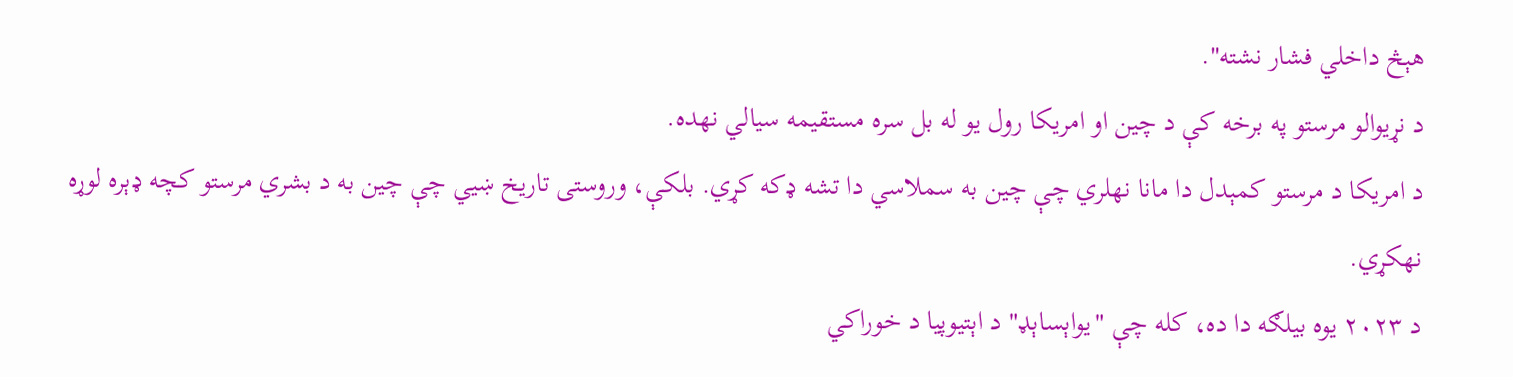هېڅ داخلي فشار نشته".
د نړیوالو مرستو په برخه کې د چین او امریکا رول یو له بل سره مستقیمه سیالي نهده.
د امریکا د مرستو کمېدل دا مانا نهلري چې چین به سملاسي دا تشه ډکه کړي. بلکې، وروستی تاریخ ښيي چې چین به د بشري مرستو کچه ډېره لوړه نهکړي.
د ۲۰۲۳ یوه بیلګه دا ده، کله چې "یواېساېډ" د اېتیوپیا د خوراکي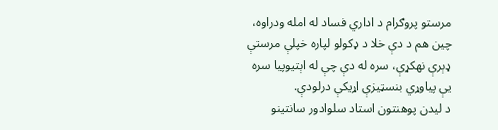مرستو پروګرام د اداري فساد له امله ودراوه، چین هم د دې خلا د ډکولو لپاره خپلې مرستې ډېرې نهکړې، سره له دې چې له اېتیوپیا سره یې پیاوړي بنسټیزې اړیکې درلودې.
د لیدن پوهنتون استاد سلوادور سانتینو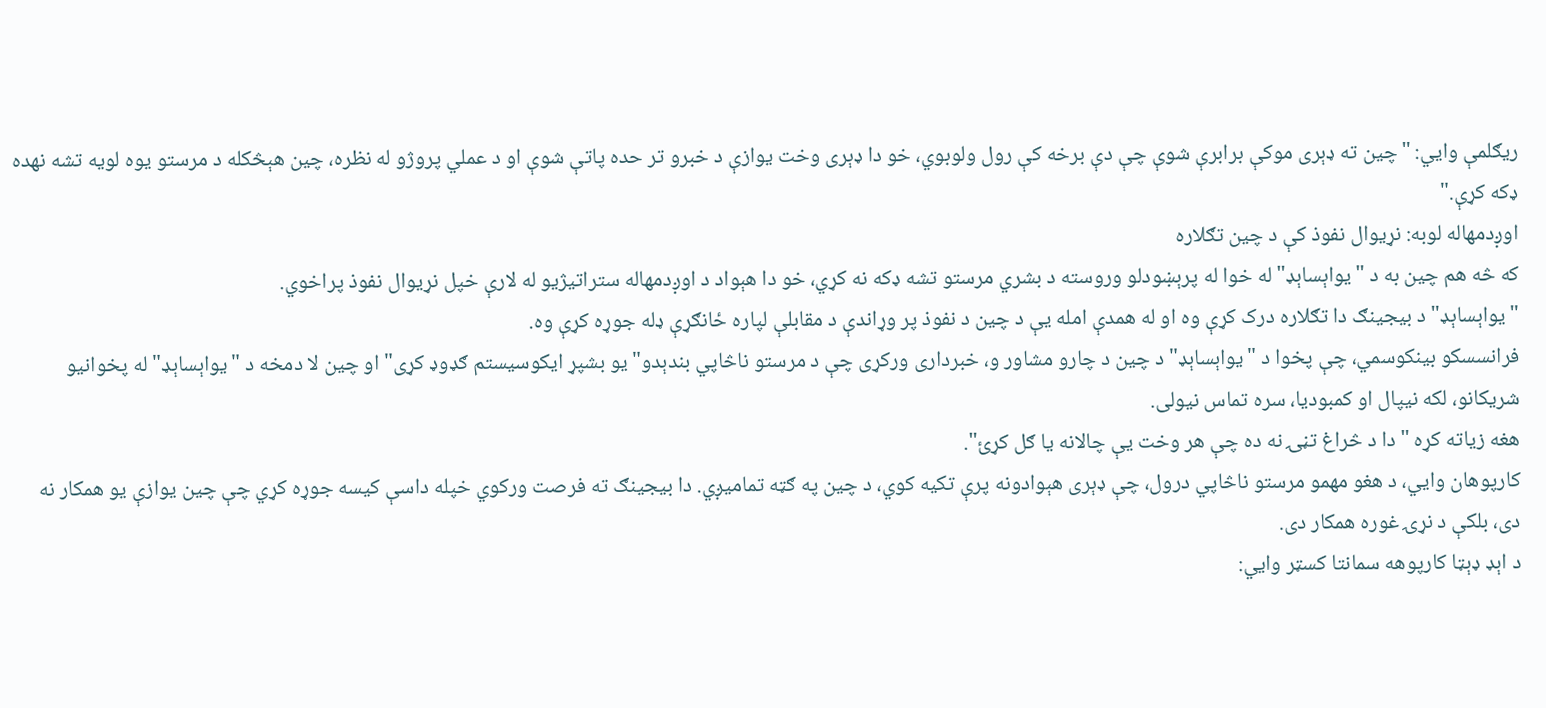ریګلمې وايي: "چین ته ډېری موکې برابرې شوې چې دې برخه کې رول ولوبوي، خو دا ډېری وخت یوازې د خبرو تر حده پاتې شوې او د عملي پروژو له نظره، چین هېڅکله د مرستو یوه لویه تشه نهده ډکه کړې."
اوږدمهاله لوبه: نړیوال نفوذ کې د چین تګلاره
که څه هم چین به د "یواېساېډ" له خوا له پرېښودلو وروسته د بشري مرستو تشه ډکه نه کړي، خو دا هېواد د اوږدمهاله ستراتیژیو له لارې خپل نړیوال نفوذ پراخوي.
"یواېساېډ" د بیجینګ دا تګلاره درک کړې وه او له همدې امله یې د چین د نفوذ پر وړاندې د مقابلې لپاره ځانګړې ډله جوړه کړې وه.
فرانسسکو بینکوسمي، چې پخوا د "یواېساېډ" د چین د چارو مشاور و، خبرداری ورکړی چې د مرستو ناڅاپي بندېدو"یو بشپړ ایکوسیستم ګډوډ کړی" او چین لا دمخه د "یواېساېډ" له پخوانیو شریکانو، لکه نیپال او کمبودیا، سره تماس نیولی.
هغه زیاته کړه "دا د څراغ تڼۍ نه ده چې هر وخت یې چالانه یا ګل کړئ".
کارپوهان وايي، د هغو مهمو مرستو ناڅاپي درول، چې ډېری هېوادونه پرې تکیه کوي، د چین په ګټه تمامیږي. دا بیجینګ ته فرصت ورکوي خپله داسې کیسه جوړه کړي چې چین یوازې یو همکار نه دی، بلکې د نړۍ غوره همکار دی.
د اېډ ډېټا کارپوهه سمانتا کسټر وايي: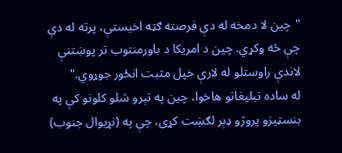"چین لا دمخه له دې فرصته ګټه اخیستې، پرته له دې چې څه وکړي. چین د امریکا د باورمنتوب تر پوښتنې لاندې راوستلو له لارې خپل مثبت انځور جوړوي."
له ساده تبلیغاتو هاخوا، چین په تېرو شلو کلونو کې په بنسټیزو پروژو ډېر لګښت کړی، چې په (نړیوال جنوب)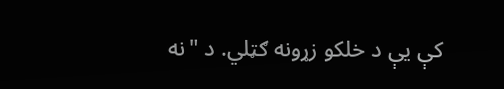کې یې د خلکو زړونه ګټلي. د "نه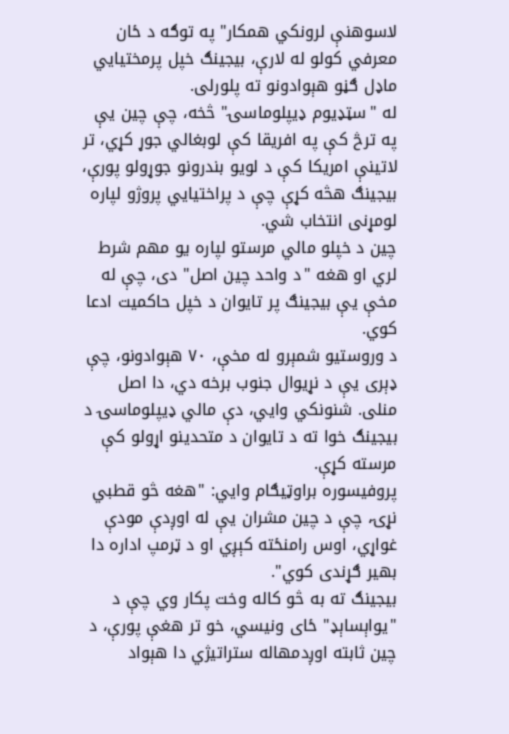لاسوهنې لرونکي همکار" په توګه د ځان معرفي کولو له لارې، بیجینګ خپل پرمختیایي ماډل ګڼو هېوادونو ته پلورلی.
له "سټډیوم ډیپلوماسۍ" څخه، چې چین یې په ترڅ کې په افریقا کې لوبغالي جوړ کړي، تر لاتینې امریکا کې د لویو بندرونو جوړولو پورې، بیجینګ هڅه کړې چې د پراختیایي پروژو لپاره لومړنی انتخاب شي.
چین د خپلو مالي مرستو لپاره یو مهم شرط لري او هغه "د واحد چین اصل" دی، چې له مخې یې بیجینګ پر تایوان د خپل حاکمیت ادعا کوي.
د وروستیو شمېرو له مخې، ۷۰ هېوادونو، چې ډېری یې د نړیوال جنوب برخه دي، دا اصل منلی. شنونکي وايي، دې مالي ډیپلوماسۍ د بیجینګ خوا ته د تایوان د متحدینو اړولو کې مرسته کړې.
پروفیسوره براوټیګام وايي: "هغه څو قطبي نړۍ، چې د چین مشران یې له اوږدې مودې غواړي، اوس رامنځته کېږي او د ټرمپ اداره دا بهیر ګړندی کوي".
بیجینګ ته به څو کاله وخت پکار وي چې د "یواېساېډ" ځای ونیسي، خو تر هغې پورې، د چین ثابته اوږدمهاله ستراتیژي دا هېواد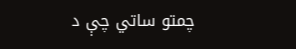چمتو ساتي چې د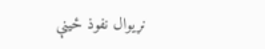نړیوال نفوذ ځینې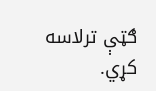ګټې ترلاسه کړي.